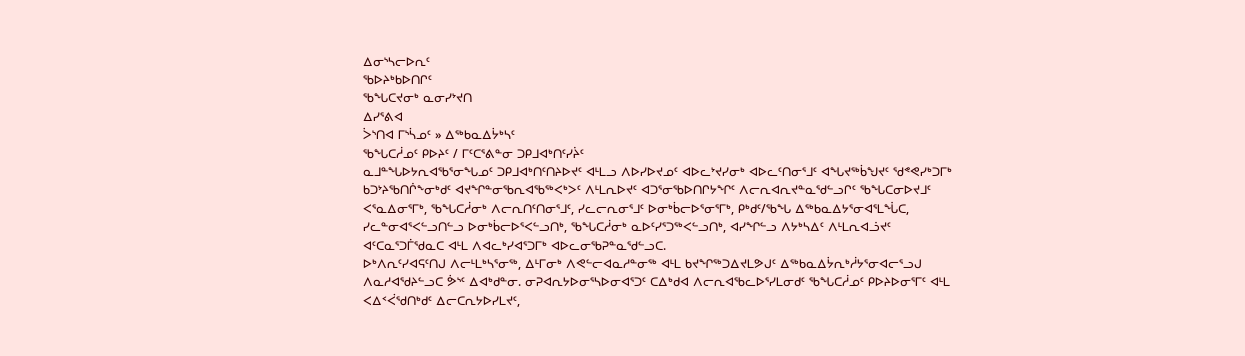ᐃᓂᔅᓴᓕᐅᕆᑦ
ᖃᐅᔨᒃᑲᐅᑎᒋᑦ
ᖃᖓᑕᔪᓂᒃ ᓇᓂᓯᔾᔪᑎ
ᐃᓯᕐᕕᐊ
ᐴᔅᑎᐊ ᒥᔅᓵᓄᑦ » ᐃᖅᑲᓇᐃᔮᒃᓴᑦ
ᖃᖓᑕᓲᓄᑦ ᑭᐅᔨᑦ / ᒥᑦᑕᕐᕕᓐᓂ ᑐᑭᒧᐊᒃᑎᑦᓯᔩᑦ
ᓇᒧᓐᖓᐅᔭᕆᐊᖃᕐᓂᖓᓄᑦ ᑐᑭᒧᐊᒃᑎᑦᑎᔨᐅᔪᑦ ᐊᒻᒪᓗ ᐱᐅᓯᐅᔪᓄᑦ ᐊᐅᓚᔾᔪᓯᓂᒃ ᐊᐅᓚᑦᑎᓂᕐᒧᑦ ᐊᖓᔪᖅᑳᖑᔪᑦ ᖁᕝᕙᓯᒃᑐᒥᒃ ᑲᑐᔾᔨᖃᑎᒌᖕᓂᒃᑯᑦ ᐊᔪᖏᓐᓂᖃᕆᐊᖃᖅᐸᒃᐳᑦ ᐱᒻᒪᕆᐅᔪᑦ ᐊᑐᕐᓂᖃᐅᑎᒋᔭᖏᑦ ᐱᓕᕆᐊᕆᔪᓐᓇᖁᓪᓗᒋᑦ ᖃᖓᑕᓂᐅᔪᒧᑦ ᐸᕐᓇᐃᓂᕐᒥᒃ, ᖃᖓᑕᓲᓂᒃ ᐱᓕᕆᑎᑦᑎᓂᕐᒧᑦ, ᓯᓚᓕᕆᓂᕐᒧᑦ ᐅᓂᒃᑳᓕᐅᕐᓂᕐᒥᒃ, ᑭᒃᑯᑦ/ᖃᖓ ᐃᖅᑲᓇᐃᔭᕐᓂᐊᕐᒪᖔᑕ, ᓯᓚᓐᓂᐊᕐᐸᓪᓗᑎᓪᓗ ᐅᓂᒃᑳᓕᐅᕐᐸᓪᓗᑎᒃ, ᖃᖓᑕᓲᓂᒃ ᓇᐅᑦᓯᕐᑐᖅᐸᓪᓗᑎᒃ, ᐊᓯᖏᓪᓗ ᐱᔭᒃᓴᐃᑦ ᐱᒻᒪᕆᐊᓘᔪᑦ ᐊᑦᑕᓇᕐᑐᒦᖁᓇᑕ ᐊᒻᒪ ᐱᐊᓚᒃᓯᐊᕐᑐᒥᒃ ᐊᐅᓚᓂᖃᕈᓐᓇᖁᓪᓗᑕ.
ᐅᒃᐱᕆᑦᓯᐊᕋᑦᑎᒍ ᐱᓕᒻᒪᒃᓴᕐᓂᖅ, ᐃᒻᒥᓂᒃ ᐱᕙᓪᓕᐊᓇᓱᓐᓂᖅ ᐊᒻᒪ ᑲᔪᖏᖅᑐᐃᔪᒪᕗᒍᑦ ᐃᖅᑲᓇᐃᔮᕆᒃᓲᔭᕐᓂᐊᓕᕐᓗᒍ ᐱᓇᓱᐊᖁᔨᓪᓗᑕ ᕘᔅᑦ ᐃᐊᒃᑯᓐᓂ. ᓂᕈᐊᕆᔭᐅᓂᕐᓴᐅᓂᐊᕐᑐᑦ ᑕᐃᒃᑯᐊ ᐱᓕᕆᐊᖃᓚᐅᕐᓯᒪᓂᑯᑦ ᖃᖓᑕᓲᓄᑦ ᑭᐅᔨᐅᓂᕐᒥᑦ ᐊᒻᒪ ᐸᐃᑉᐹᖁᑎᒃᑯᑦ ᐃᓕᑕᕆᔭᐅᓯᒪᔪᑦ,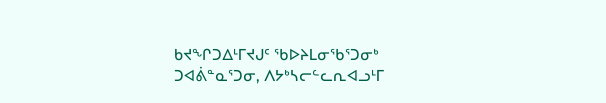ᑲᔪᖏᑐᐃᒻᒥᔪᒍᑦ ᖃᐅᔨᒪᓂᖃᕐᑐᓂᒃ ᑐᐊᕖᓐᓇᕐᑐᓂ, ᐱᔭᒃᓴᓕᓪᓚᕆᐊᓗᒻᒥ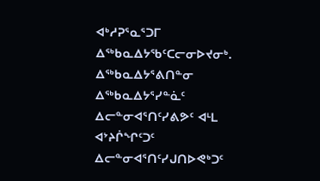ᐊᒃᓱᕈᕐᓇᕐᑐᒥ ᐃᖅᑲᓇᐃᔭᖃᑦᑕᓕᓂᐅᔪᓂᒃ. ᐃᖅᑲᓇᐃᔭᕐᕕᑎᓐᓂ ᐃᖅᑲᓇᐃᔭᕐᓯᓐᓈᑦ ᐃᓕᓐᓂᐊᕐᑎᑦᓯᕕᕗᑦ ᐊᒻᒪ ᐊᔾᔨᒌᖏᑦᑐᑦ ᐃᓕᓐᓂᐊᕐᑎᑦᓯᒍᑎᐅᕙᒃᑐᑦ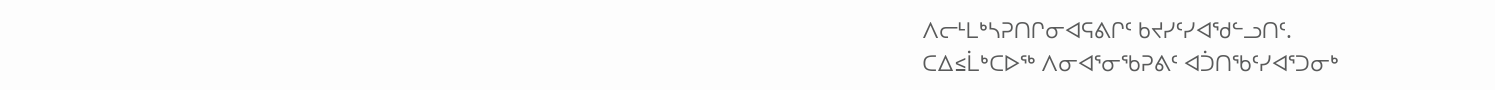ᐱᓕᒻᒪᒃᓴᕈᑎᒋᓂᐊᕋᕕᒋᑦ ᑲᔪᓯᑦᓯᐊᖁᓪᓗᑎᑦ.
ᑕᐃ≤ᒫᒃᑕᐅᖅ ᐱᓂᐊᕐᓂᖃᕈᕕᑦ ᐊᑑᑎᖃᑦᓯᐊᕐᑐᓂᒃ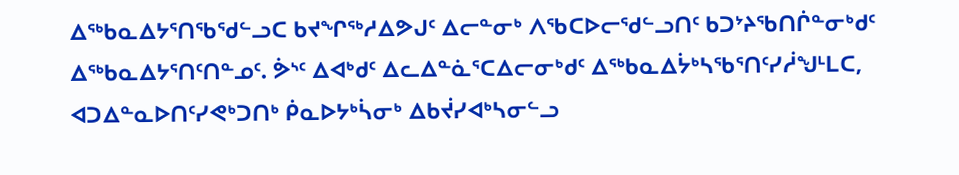ᐃᖅᑲᓇᐃᔭᕐᑎᖃᖁᓪᓗᑕ ᑲᔪᖏᖅᓱᐃᕗᒍᑦ ᐃᓕᓐᓂᒃ ᐱᖃᑕᐅᓕᖁᓪᓗᑎᑦ ᑲᑐᔾᔨᖃᑎᒌᓐᓂᒃᑯᑦ ᐃᖅᑲᓇᐃᔭᕐᑎᑦᑎᓐᓄᑦ. ᕘᔅᑦ ᐃᐊᒃᑯᑦ ᐃᓚᐃᓐᓈᕐᑕᐃᓕᓂᒃᑯᑦ ᐃᖅᑲᓇᐃᔮᒃᓴᖃᕐᑎᑦᓯᓲᖑᒻᒪᑕ, ᐊᑐᐃᓐᓇᐅᑎᑦᓯᕙᒃᑐᑎᒃ ᑮᓇᐅᔭᒃᓵᓂᒃ ᐃᑲᔫᓯᐊᒃᓴᓂᓪᓗ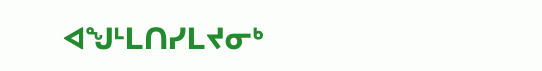ᐊᖑᒻᒪᑎᓯᒪᔪᓂᒃ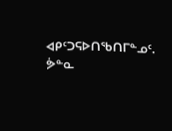ᐊᑭᑦᑐᕋᐅᑎᖃᑎᒥᓐᓄᑦ.
ᕘᓐᓇ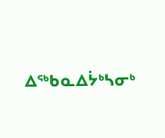ᐃᖅᑲᓇᐃᔮᒃᓴᓂᒃ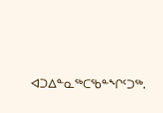ᐊᑐᐃᓐᓇᖅᑕᖃᓐᖏᑦᑐᖅ.